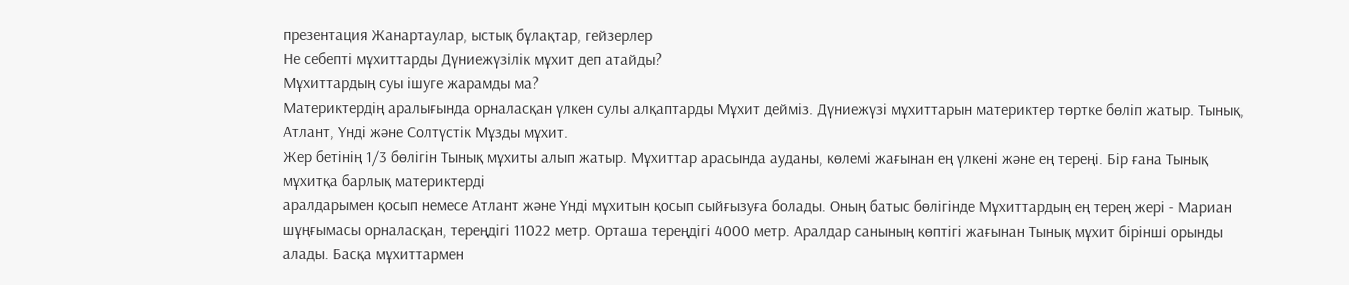презентация Жанартаулар, ыстық бұлақтар, гейзерлер
Не себепті мұхиттарды Дүниежүзілік мұхит дeп атайды?
Мұхиттардың суы ішуге жарамды ма?
Материктердің аралығында орналасқан үлкен сулы алқаптарды Мұхит дейміз. Дүниежүзі мұхиттарын материктер төртке бөліп жатыр. Тынық, Атлант, Үнді және Солтүстік Мұзды мұхит.
Жер бетінің 1/3 бөлігін Тынық мұхиты алып жатыр. Мұхиттар арасында ауданы, көлемі жағынан ең үлкені және ең тереңі. Бір ғана Тынық мұхитқа барлық материктерді
аралдарымен қосып немесе Атлант және Үнді мұхитын қосып сыйғызуға болады. Оның батыс бөлігінде Мұхиттардың ең терең жері - Мариан шұңғымасы орналасқан, тереңдігі 11022 метр. Орташа тереңдігі 4000 метр. Аралдар санының көптігі жағынан Тынық мұхит бірінші орынды алады. Басқа мұхиттармен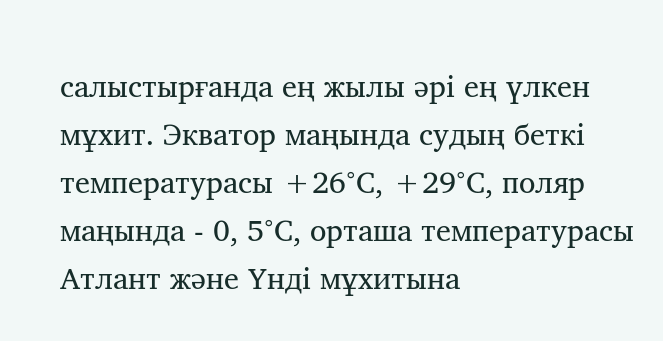салыстырғанда ең жылы әрі ең үлкен мұхит. Экватор маңында судың беткі температурасы +26°С, +29°С, поляр маңында - 0, 5°С, орташа температурасы Атлант және Үнді мұхитына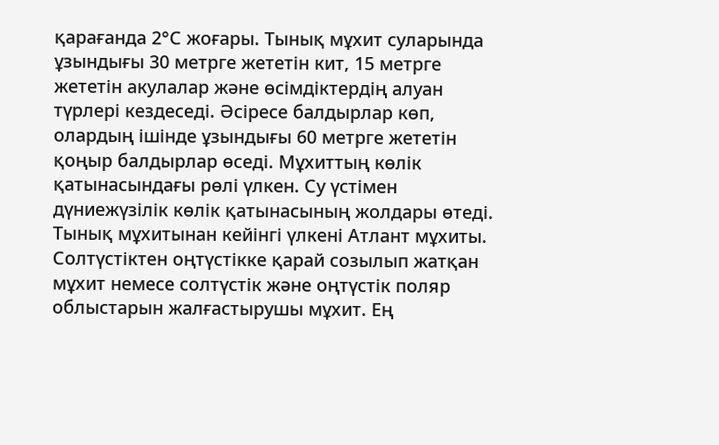қарағанда 2°С жоғары. Тынық мұхит суларында ұзындығы 30 метрге жететін кит, 15 метрге жететін акулалар және өсімдіктердің алуан түрлері кездеседі. Әсіресе балдырлар көп, олардың ішінде ұзындығы 60 метрге жететін қоңыр балдырлар өседі. Мұхиттың көлік қатынасындағы рөлі үлкен. Су үстімен дүниежүзілік көлік қатынасының жолдары өтеді.
Тынық мұхитынан кейінгі үлкені Атлант мұхиты. Солтүстіктен оңтүстікке қарай созылып жатқан мұхит немесе солтүстік және оңтүстік поляр облыстарын жалғастырушы мұхит. Ең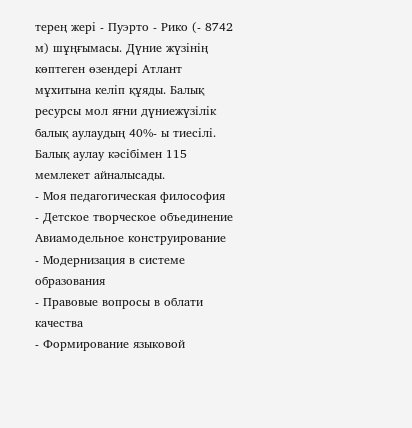терең жері - Пуэрто - Рико (- 8742 м) шұңғымасы. Дүние жүзінің көптеген өзендері Атлант мұхитына келіп құяды. Балық ресурсы мол яғни дүниежүзілік балық аулаудың 40%- ы тиесілі. Балық аулау кәсібімен 115 мемлекет айналысады.
- Моя педагогическая философия
- Детское творческое объединение Авиамодельное конструирование
- Модернизация в системе образования
- Правовые вопросы в облати качества
- Формирование языковой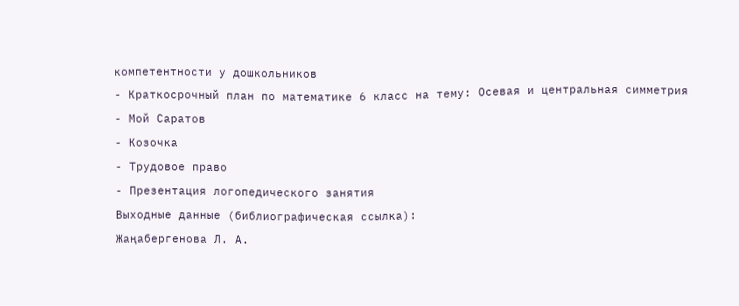компетентности у дошкольников
- Краткосрочный план по математике 6 класс на тему: Осевая и центральная симметрия
- Мой Саратов
- Козочка
- Трудовое право
- Презентация логопедического занятия
Выходные данные (библиографическая ссылка):
Жаңабергенова Л. А.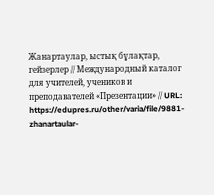Жанартаулар, ыстық бұлақтар, гейзерлер // Международный каталог для учителей, учеников и преподавателей «Презентации» // URL: https://edupres.ru/other/varia/file/9881-zhanartaular-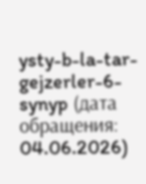ysty-b-la-tar-gejzerler-6-synyp (дата обращения: 04.06.2026)